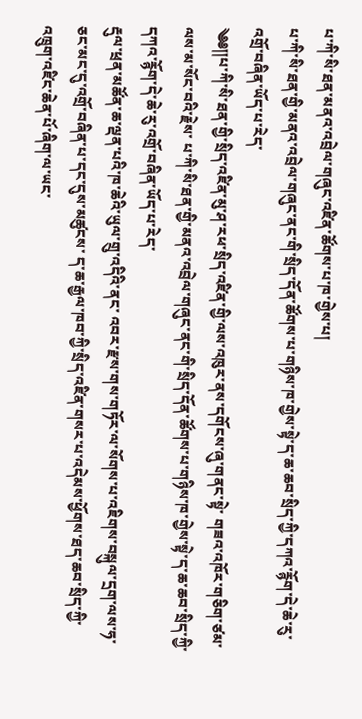པ་ཀི་སི་ཐན་མནའ་འབྲེལ་གཞུང་འཛིན་ཚོགས་པ་ཁ་གྱེས་པ།
པ་ཀི་སི་ཐན་གྱི་མནའ་འབྲེལ་གཞུང་ནང་གི་སྲིད་དོན་ཚོགས་པ་གཉིས་ཁ་གྱེས་སྟེ་ད་ཆ་ཆབ་སྲིད་ཀྱི་དཀའ་རྙོག་དེ་ཆེ་རུ་འགྲོ་བཞིན་ཡོད་པ་རེད་
༄༅༎པ་ཀི་སི་ཐན་གྱི་སྲིད་འཛིན་མུ་ཤ་རཕ་སྲིད་འཛིན་གྱི་ལས་འཁུར་ནས་དགོངས་ཞུ་གནང་སྟེ་ གཟའ་འཁོར་གཅིག་ཙམ་ལས་མ་སོང་བའི་རྗེས་ པ་ཀི་སི་ཐན་གྱི་མནའ་འབྲེལ་གཞུང་ནང་གི་སྲིད་དོན་ཚོགས་པ་གཉིས་ཁ་གྱེས་སྟེ་ད་ཆ་ཆབ་སྲིད་ཀྱི་དཀའ་རྙོག་དེ་ཆེ་རུ་འགྲོ་བཞིན་ཡོད་པ་རེད་
རྡུལ་ཕྲན་མཚོན་ཆ་ལྡན་པའི་ཁ་ཆེའི་ཡུལ་གྲུ་འདིའི་ནང་ འབར་རྫས་གས་གཏོར་ལ་སོགས་པ་འཇིགས་བསྐུལ་དྲག་ལས་ཧ་ཅང་མང་དུ་འགྲོ་བཞིན་པ་དང་དུས་མཚུངས་ ད་ཆ་རྒྱལ་ཁབ་ཀྱི་སྲིད་འཛིན་གསར་པ་འདེམས་ཕྱོགས་ཐད་ཆབ་སྲིད་ཀྱི་འཁྲུག་འཛིང་ཆེན་པོ་ཞིག་ལ་ཡང་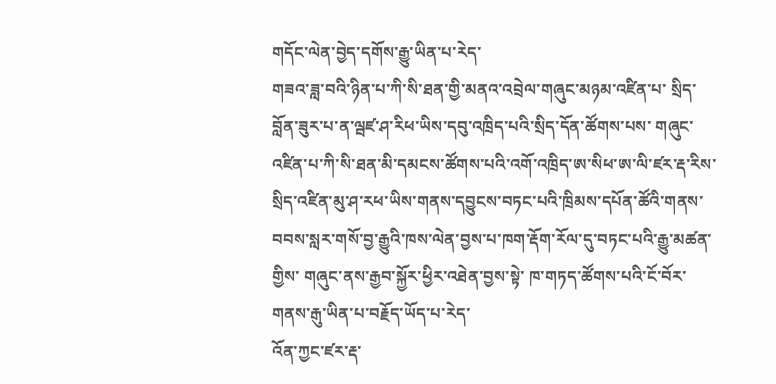གདོང་ལེན་བྱེད་དགོས་རྒྱུ་ཡིན་པ་རེད་
གཟའ་ཟླ་བའི་ཉིན་པ་ཀི་སི་ཐན་གྱི་མནའ་འབྲེལ་གཞུང་མཉམ་འཛིན་པ་ སྲིད་བློན་ཟུར་པ་ན་ལྦཛ་ཤ་རིཕ་ཡིས་དབུ་འཁྲིད་པའི་སྲིད་དོན་ཚོགས་པས་ གཞུང་འཛིན་པ་ཀི་སི་ཐན་མི་དམངས་ཚོགས་པའི་འགོ་འཁྲིད་ཨ་སིཕ་ཨ་ལི་ཛར་རྡ་རིས་ སྲིད་འཛིན་མུ་ཤ་རཕ་ཡིས་གནས་དབྱུངས་བཏང་པའི་ཁྲིམས་དཔོན་ཚོའི་གནས་བབས་སླར་གསོ་བྱ་རྒྱུའི་ཁས་ལེན་བྱས་པ་ཁག་རྡོག་རོལ་དུ་བཏང་པའི་རྒྱུ་མཚན་གྱིས་ གཞུང་ནས་རྒྱབ་སྐྱོར་ཕྱིར་འཐེན་བྱས་སྟེ་ ཁ་གཏད་ཚོགས་པའི་ངོ་བོར་གནས་རྒུ་ཡིན་པ་བརྗོད་ཡོད་པ་རེད་
འོན་ཀྱང་ཛར་རྡ་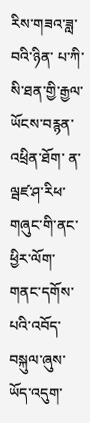རིས་གཟའ་ཟླ་བའི་ཉིན་ པ་ཀི་སི་ཐན་གྱི་རྒྱལ་ཡོངས་བརྙན་འཕྲིན་ཐོག་ ན་ལྦཛ་ཤ་རིཕ་གཞུང་གི་ནང་ཕྱིར་ལོག་གནང་དགོས་པའི་འབོད་བསྐུལ་ཞུས་ཡོད་འདུག་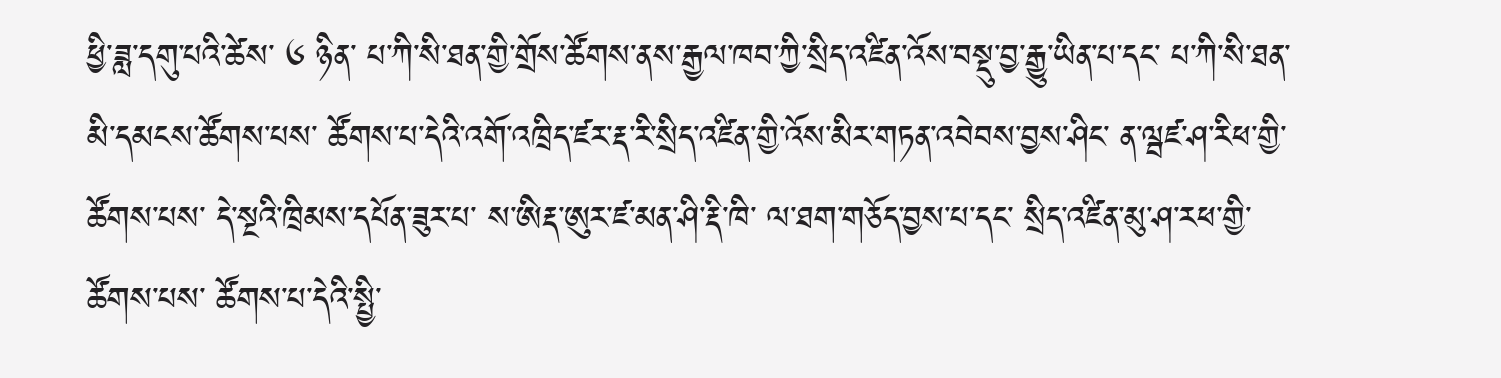ཕྱི་ཟླ་དགུ་པའི་ཚེས་ ༦ ཉིན་ པ་ཀི་སི་ཐན་གྱི་གྲོས་ཚོགས་ནས་རྒྱལ་ཁབ་ཀྱི་སྲིད་འཛིན་འོས་བསྡུ་བྱ་རྒྱུ་ཡིན་པ་དང་ པ་ཀི་སི་ཐན་མི་དམངས་ཚོགས་པས་ ཚོགས་པ་དེའི་འགོ་འཁྲིད་ཛར་རྡ་རི་སྲིད་འཛིན་གྱི་འོས་མིར་གཏན་འབེབས་བྱས་ཤིང་ ན་ལྦཛ་ཤ་རིཕ་གྱི་ཚོགས་པས་ དེ་སྔའི་ཁྲིམས་དཔོན་ཟུར་པ་ ས་ཨིརྡ་ཨུར་ཛ་མན་ཤི་རྡི་ཁི་ ལ་ཐག་གཅོད་བྱས་པ་དང་ སྲིད་འཛིན་མུ་ཤ་རཕ་གྱི་ཚོགས་པས་ ཚོགས་པ་དེའི་སྤྱི་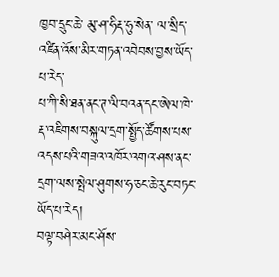ཁྱབ་དྲུང་ཆེ་ མུ་ཤ་ཧིརྡ་ཧུ་སེན་ ལ་སྲིད་འཛིན་འོས་མིར་གཏན་འབེབས་བྱས་ཡོད་པ་རེད་
པ་ཀི་སི་ཐན་ནང་ཊ་ལི་བའན་དང་ཨེལ་ཁེ་རྡ་འཇིགས་བསྐུལ་དྲག་སྤྱོད་ཚོགས་པས་འདས་པའི་གཟའ་འཁོར་འགའ་ཤས་ནང་ དྲག་ལས་སྤེལ་ཤུགས་ཧ་ཅང་ཆེ་རུང་བཏང་ཡོད་པ་རེད།
བལྟ་བཤེར་མང་ཤོས་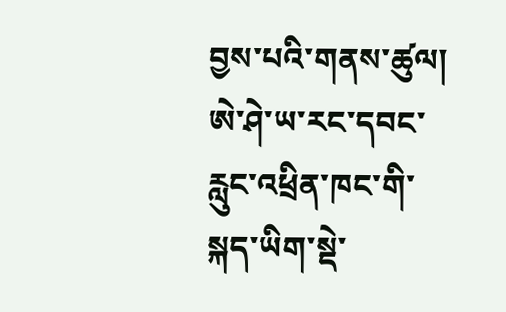བྱས་པའི་གནས་ཚུལ།
ཨེ་ཤེ་ཡ་རང་དབང་རླུང་འཕྲིན་ཁང་གི་སྐད་ཡིག་སྡེ་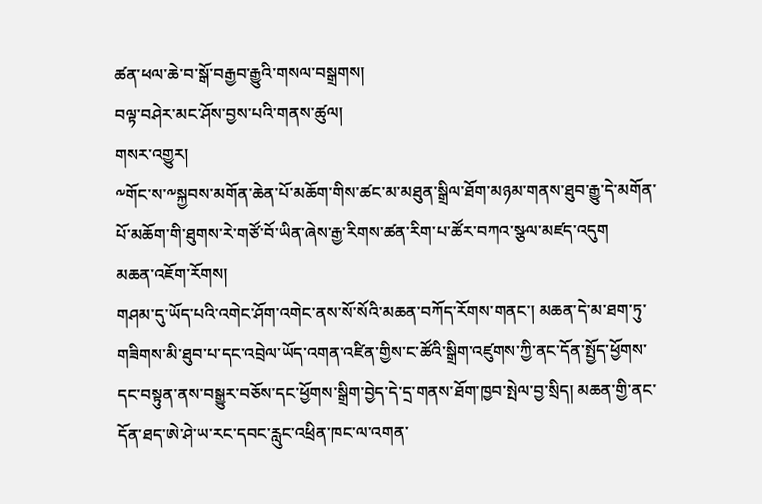ཚན་ཕལ་ཆེ་བ་སྒོ་བརྒྱབ་རྒྱུའི་གསལ་བསྒྲགས།
བལྟ་བཤེར་མང་ཤོས་བྱས་པའི་གནས་ཚུལ།
གསར་འགྱུར།
༸གོང་ས་༸སྐྱབས་མགོན་ཆེན་པོ་མཆོག་གིས་ཚང་མ་མཐུན་སྒྲིལ་ཐོག་མཉམ་གནས་ཐུབ་རྒྱུ་དེ་མགོན་པོ་མཆོག་གི་ཐུགས་རེ་གཙོ་བོ་ཡིན་ཞེས་རྒྱ་རིགས་ཚན་རིག་པ་ཚོར་བཀའ་སྩལ་མཛད་འདུག
མཆན་འཇོག་རོགས།
གཤམ་དུ་ཡོད་པའི་འགེང་ཤོག་འགེང་ནས་སོ་སོའི་མཆན་བཀོད་རོགས་གནང་། མཆན་དེ་མ་ཐག་ཏུ་གཟིགས་མི་ཐུབ་པ་དང་འབྲེལ་ཡོད་འགན་འཛིན་གྱིས་ང་ཚོའི་སྒྲིག་འཛུགས་ཀྱི་ནང་དོན་སྤྱོད་ཕྱོགས་དང་བསྟུན་ནས་བསྒྱུར་བཅོས་དང་ཕྱོགས་སྒྲིག་བྱེད་དེ་དྲ་གནས་ཐོག་ཁྱབ་སྤེལ་བྱ་སྲིད། མཆན་གྱི་ནང་དོན་ཐད་ཨེ་ཤེ་ཡ་རང་དབང་རླུང་འཕྲིན་ཁང་ལ་འགན་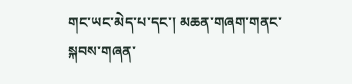གང་ཡང་མེད་པ་དང་། མཆན་གཞག་གནང་སྐབས་གཞན་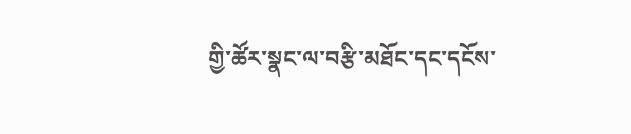གྱི་ཚོར་སྣང་ལ་བརྩི་མཐོང་དང་དངོས་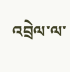འབྲེལ་ལ་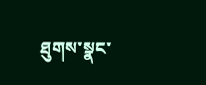ཐུགས་སྣང་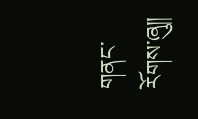གནང་རོགས་ཞུ༎